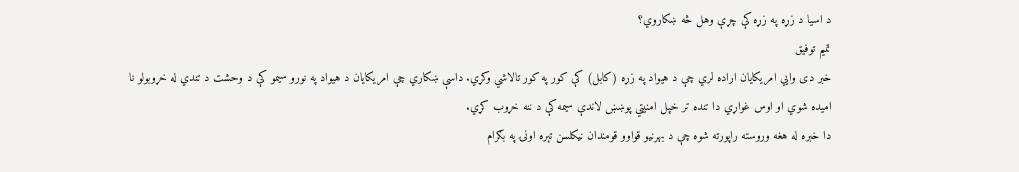د اسيا د زړه په زړه کې چړې وهل څه ښکاروي؟
تميم توفيق
خبر دی وايي امريکايان اراده لري چې د هيواد په زړه (کابل) کې کور په کور تالاشي وکړي. داسې ښکاري چې امريکايان د هيواد په نورو سيمو کې د وحشت د تندي له خړوبولو نا اميده شوي او اوس غواړي دا تنده تر خپل امنيتي پوښښ لاندې سيمه کې د ننه خړوب کړي.
دا خبره له هغه وروسته راپورته شوه چې د بهرنيو قواوو قومندان نيکلسن تېره اونۍ په بګرام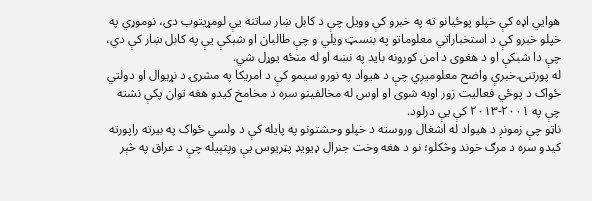هوايي اډه کې خپلو پوځيانو ته په خبرو کې وويل چې د کابل ښار ساتنه يې لومړيتوب دی، نوموړي په خپلو خبرو کې د استخباراتي معلوماتو په بنسټ ويلي و چې طالبان او شبکې يې په کابل ښار کې دي، چې دا شبکې او د هغوی د امن کورونه بايد په نښه او له منځه يوړل شي.
له پورتنۍ خبرې واضح معلوميږي چې د هيواد په نورو سيمو کې د امريکا په مشرۍ د نړيوال او دولتي ځواک د پوځي فعاليت زور اوبه شوی او اوس له مخالفينو سره د مخامخ کيدو هغه توان پکې نشته چې په ۲۰۰۱-۲۰۱۳ کې يې درلود.
ناټو چې زمونږ د هيواد له اشغال وروسته د خپلو وحشتونو په پايله کې د ولسي ځواک په بيرته راپورته کيدو سره د مرګ خوند وڅکلو؛ نو د هغه وخت جنرال ډيويډ پټريوس يې وپتېيله چې د عراق په څېر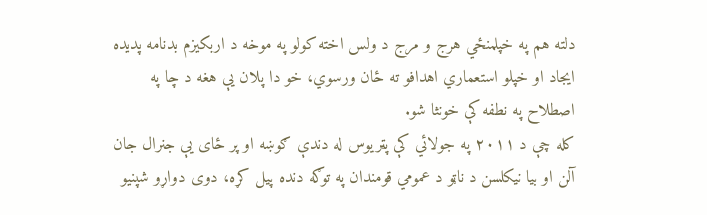دلته هم په خپلمنځي هرج و مرج د ولس اخته کولو په موخه د اربکيزم بدنامه پديده ايجاد او خپلو استعماري اهدافو ته ځان ورسوي، خو دا پلان يې هغه د چا په اصطلاح په نطفه کې خونثا شو.
کله چې د ۲۰۱۱ په جولائي کې پټريوس له دندې ګوښه او پر ځای يې جنرال جان آلن او بيا نيکلسن د ناټو د عمومي قومندان په توګه دنده پيل کړه، دوی دواړو شپنيو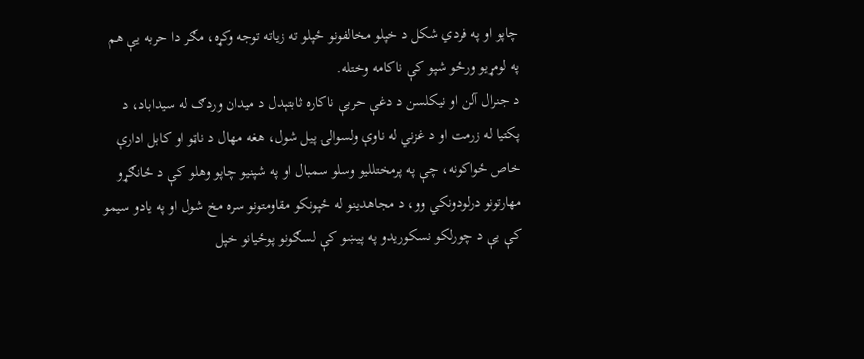چاپو او په فردي شکل د خپلو مخالفونو ځپلو ته زياته توجه وکړه، مګر دا حربه يې هم په لومړيو ورځو شپو کې ناکامه وختله.
د جنرال آلن او نيکلسن د دغې حربې ناکاره ثابتېدل د ميدان وردګ له سيداباد، د پکتيا له زرمت او د غزني له ناوې ولسوالۍ پيل شول، هغه مهال د ناټو او کابل ادارې خاص ځواکونه، چې په پرمختلليو وسلو سمبال او په شپنيو چاپو وهلو کې د ځانګړو مهارتونو درلودونکي وو، د مجاهدينو له ځپونکو مقاومتونو سره مخ شول او په يادو سيمو کې يې د چورلکو نسکوريدو په پيښو کې لسګونو پوځيانو خپل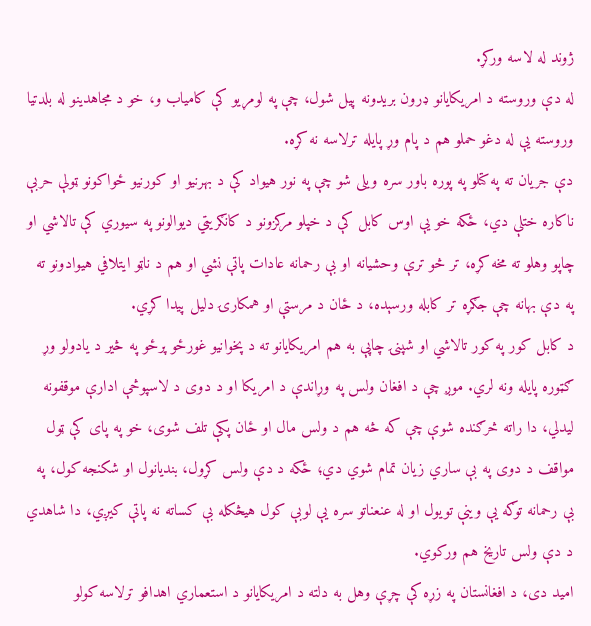ژوند له لاسه ورکړ.
له دې وروسته د امريکايانو ډرون بريدونه پيل شول، چې په لومړيو کې کامياب و، خو د مجاهدينو له بلدتيا وروسته يې له دغو حملو هم د پام وړ پايله ترلاسه نه کړه.
دې جريان ته په کتلو په پوره باور سره ويلی شو چې په نور هيواد کې د بهرنيو او کورنيو ځواکونو ټولې حربې ناکاره ختلې دي، ځکه خو يې اوس کابل کې د خپلو مرکزونو د کانګريټي ديوالونو په سيوري کې تالاشي او چاپو وهلو ته مخه کړه، تر څو ترې وحشيانه او بې رحمانه عادات پاتې نشي او هم د ناټو ايتلافي هيوادونو ته په دې بهانه چې جګړه تر کابله ورسېده، د ځان د مرستې او همکارۍ دليل پيدا کړي.
د کابل کور په کور تالاشي او شپنۍ چاپې به هم امريکايانو ته د پخوانيو غورځو پرځو په څير د يادولو وړ ګټوره پايله ونه لري. موږ چې د افغان ولس په وړاندې د امريکا او د دوی د لاسپوڅې ادارې موقفونه ليدلي، دا راته څرګنده شوې چې که څه هم د ولس مال او ځان پکې تلف شوی، خو په پای کې ټول مواقف د دوی په بې ساري زيان تمام شوي دي؛ ځکه د دې ولس کړول، بنديانول او شکنجه کول، په بې رحمانه توګه يې وينې تويول او له عنعناتو سره يې لوبې کول هيڅکله بې کساته نه پاتې کيږي، دا شاهدي د دې ولس تاريخ هم ورکوي.
اميد دی، د افغانستان په زړه کې چړې وهل به دلته د امريکايانو د استعماري اهدافو ترلاسه کولو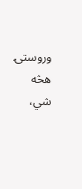وروستۍ هڅه شي،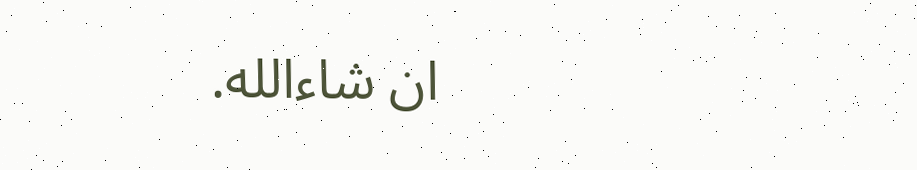ان شاءالله.